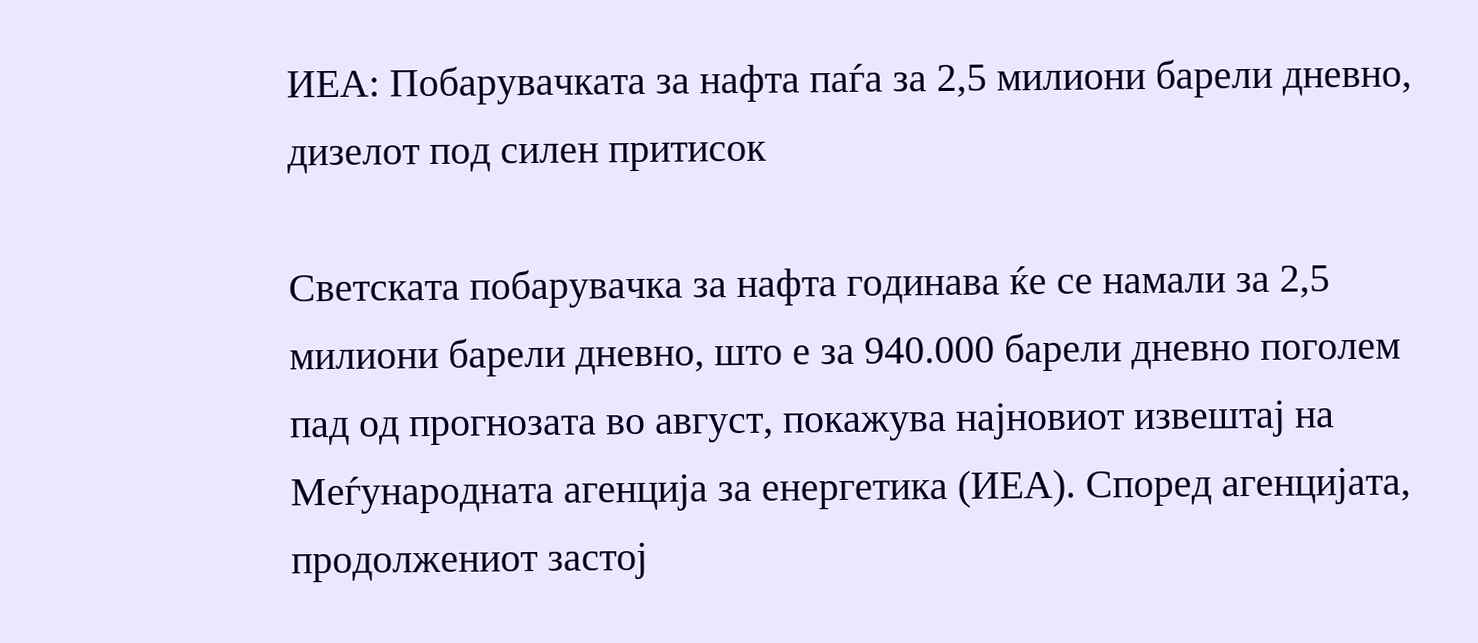ИЕА: Побарувачката за нафта паѓа за 2,5 милиони барели дневно, дизелот под силен притисок

Светската побарувачка за нафта годинава ќе се намали за 2,5 милиони барели дневно, што е за 940.000 барели дневно поголем пад од прогнозата во август, покажува најновиот извештај на Меѓународната агенција за енергетика (ИЕА). Според агенцијата, продолжениот застој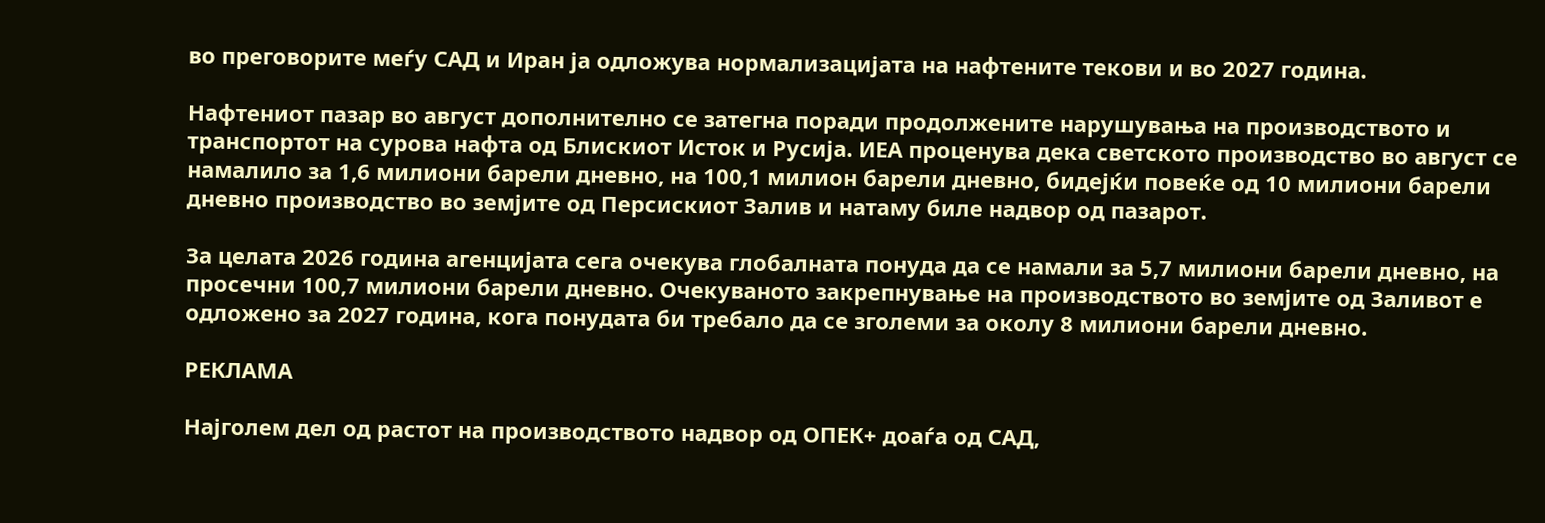во преговорите меѓу САД и Иран ја одложува нормализацијата на нафтените текови и во 2027 година.

Нафтениот пазар во август дополнително се затегна поради продолжените нарушувања на производството и транспортот на сурова нафта од Блискиот Исток и Русија. ИЕА проценува дека светското производство во август се намалило за 1,6 милиони барели дневно, на 100,1 милион барели дневно, бидејќи повеќе од 10 милиони барели дневно производство во земјите од Персискиот Залив и натаму биле надвор од пазарот.

За целата 2026 година агенцијата сега очекува глобалната понуда да се намали за 5,7 милиони барели дневно, на просечни 100,7 милиони барели дневно. Очекуваното закрепнување на производството во земјите од Заливот е одложено за 2027 година, кога понудата би требало да се зголеми за околу 8 милиони барели дневно.

РЕКЛАМА

Најголем дел од растот на производството надвор од ОПЕК+ доаѓа од САД,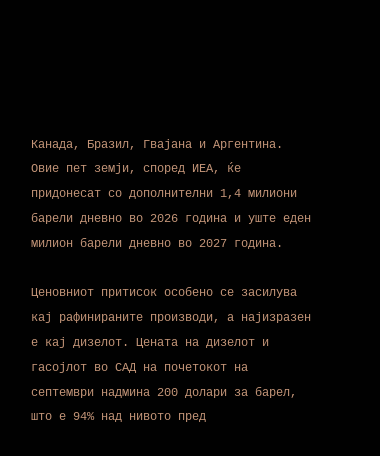Канада, Бразил, Гвајана и Аргентина. Овие пет земји, според ИЕА, ќе придонесат со дополнителни 1,4 милиони барели дневно во 2026 година и уште еден милион барели дневно во 2027 година.

Ценовниот притисок особено се засилува кај рафинираните производи, а најизразен е кај дизелот. Цената на дизелот и гасојлот во САД на почетокот на септември надмина 200 долари за барел, што е 94% над нивото пред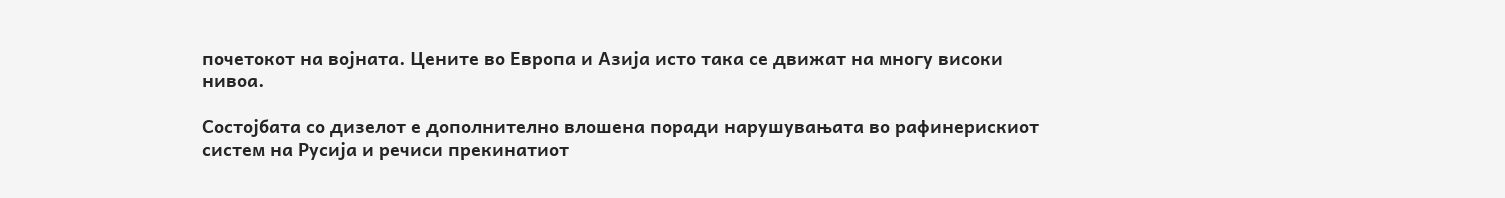почетокот на војната. Цените во Европа и Азија исто така се движат на многу високи нивоа.

Состојбата со дизелот е дополнително влошена поради нарушувањата во рафинерискиот систем на Русија и речиси прекинатиот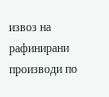извоз на рафинирани производи по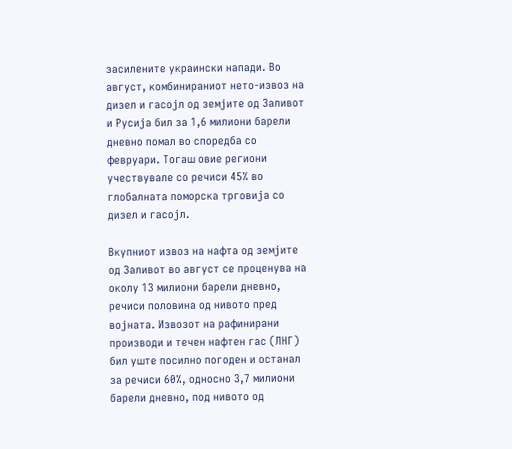засилените украински напади. Во август, комбинираниот нето-извоз на дизел и гасојл од земјите од Заливот и Русија бил за 1,6 милиони барели дневно помал во споредба со февруари. Тогаш овие региони учествувале со речиси 45% во глобалната поморска трговија со дизел и гасојл.

Вкупниот извоз на нафта од земјите од Заливот во август се проценува на околу 13 милиони барели дневно, речиси половина од нивото пред војната. Извозот на рафинирани производи и течен нафтен гас (ЛНГ) бил уште посилно погоден и останал за речиси 60%, односно 3,7 милиони барели дневно, под нивото од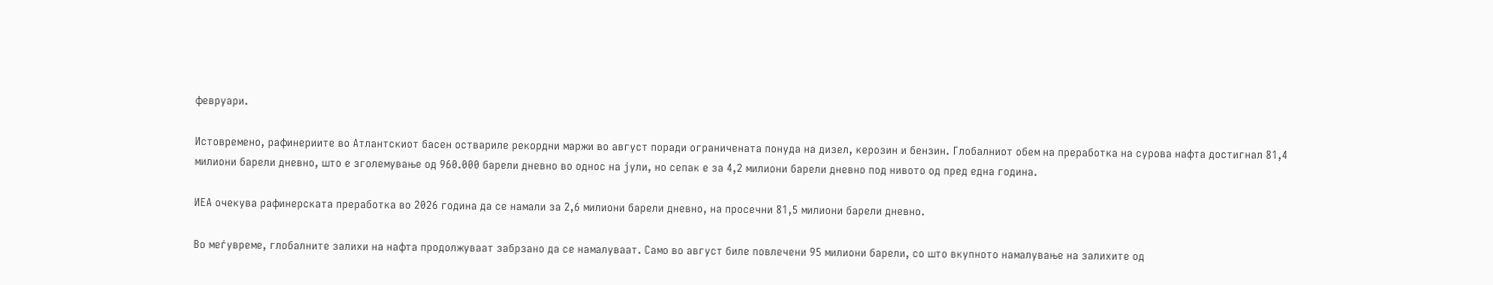февруари.

Истовремено, рафинериите во Атлантскиот басен оствариле рекордни маржи во август поради ограничената понуда на дизел, керозин и бензин. Глобалниот обем на преработка на сурова нафта достигнал 81,4 милиони барели дневно, што е зголемување од 960.000 барели дневно во однос на јули, но сепак е за 4,2 милиони барели дневно под нивото од пред една година.

ИЕА очекува рафинерската преработка во 2026 година да се намали за 2,6 милиони барели дневно, на просечни 81,5 милиони барели дневно.

Во меѓувреме, глобалните залихи на нафта продолжуваат забрзано да се намалуваат. Само во август биле повлечени 95 милиони барели, со што вкупното намалување на залихите од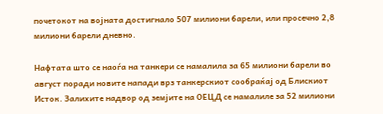почетокот на војната достигнало 507 милиони барели, или просечно 2,8 милиони барели дневно.

Нафтата што се наоѓа на танкери се намалила за 65 милиони барели во август поради новите напади врз танкерскиот сообраќај од Блискиот Исток. Залихите надвор од земјите на ОЕЦД се намалиле за 52 милиони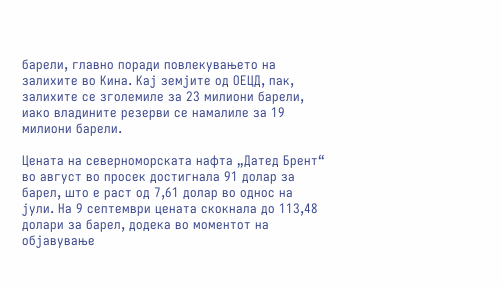барели, главно поради повлекувањето на залихите во Кина. Кај земјите од ОЕЦД, пак, залихите се зголемиле за 23 милиони барели, иако владините резерви се намалиле за 19 милиони барели.

Цената на северноморската нафта „Датед Брент“ во август во просек достигнала 91 долар за барел, што е раст од 7,61 долар во однос на јули. На 9 септември цената скокнала до 113,48 долари за барел, додека во моментот на објавување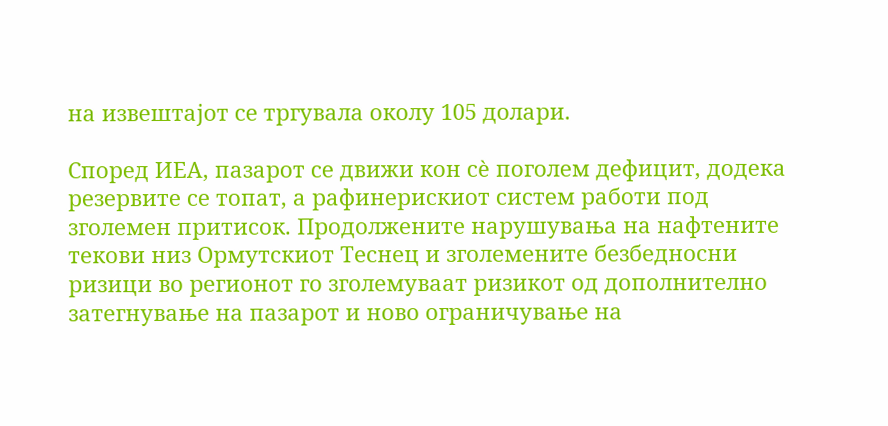на извештајот се тргувала околу 105 долари.

Според ИЕА, пазарот се движи кон сè поголем дефицит, додека резервите се топат, а рафинерискиот систем работи под зголемен притисок. Продолжените нарушувања на нафтените текови низ Ормутскиот Теснец и зголемените безбедносни ризици во регионот го зголемуваат ризикот од дополнително затегнување на пазарот и ново ограничување на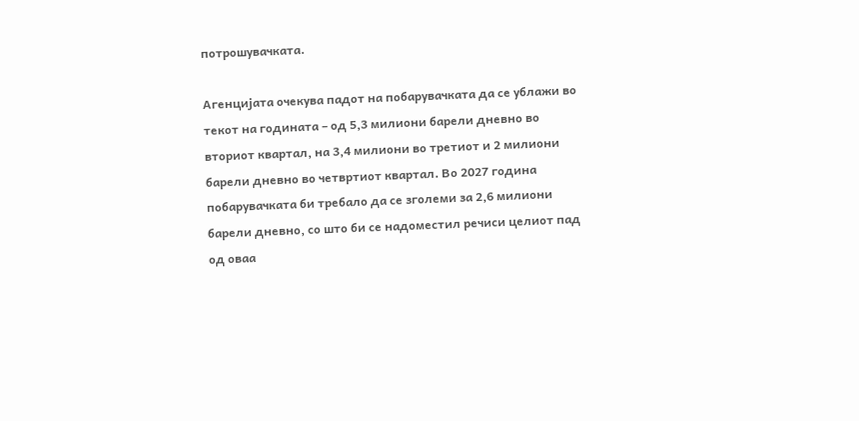потрошувачката.

Агенцијата очекува падот на побарувачката да се ублажи во текот на годината – од 5,3 милиони барели дневно во вториот квартал, на 3,4 милиони во третиот и 2 милиони барели дневно во четвртиот квартал. Во 2027 година побарувачката би требало да се зголеми за 2,6 милиони барели дневно, со што би се надоместил речиси целиот пад од оваа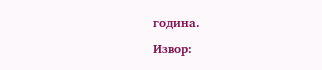година.

Извор: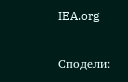IEA.org

Сподели: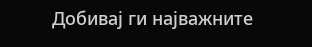Добивај ги најважните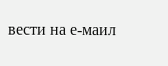вести на е-маил